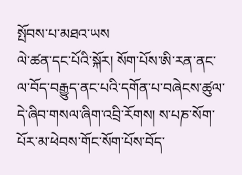སྤོབས་པ་མཐའ་ཡས
ལེ་ཚན་དང་པོའི་སྐོར། སོག་པོས་ཨི་རན་ནང་ལ་བོད་བརྒྱུད་ནང་པའི་དགོན་པ་བཞེངས་ཚུལ་དེ་ཞིབ་གསལ་ཞིག་འབྲི་རོགས། ས་པཎ་སོག་པོར་མ་ཕེབས་གོང་སོག་པོས་བོད་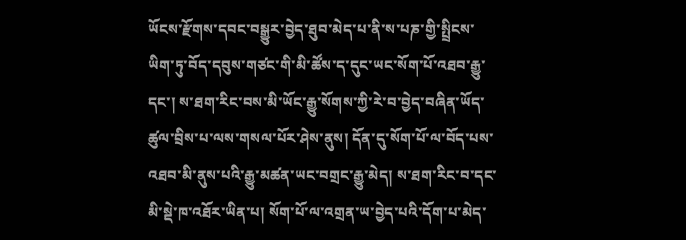ཡོངས་རྫོགས་དབང་བསྒྱུར་བྱེད་ཐུབ་མེད་པ་ནི་ས་པཎ་གྱི་སྤྲིངས་ཡིག་ཏུ་བོད་དབུས་གཙང་གི་མི་ཚོས་ད་དུང་ཡང་སོག་པོ་འཐབ་རྒྱུ་དང་། ས་ཐག་རིང་བས་མི་ཡོང་རྒྱུ་སོགས་ཀྱི་རེ་བ་བྱེད་བཞིན་ཡོད་ཚུལ་བྲིས་པ་ལས་གསལ་པོར་ཤེས་ནུས། དོན་དུ་སོག་པོ་ལ་བོད་པས་འཐབ་མི་ནུས་པའི་རྒྱུ་མཚན་ཡང་བགྲང་རྒྱུ་མེད། ས་ཐག་རིང་བ་དང་མི་སྡེ་ཁ་འཐོར་ཡིན་པ། སོག་པོ་ལ་འགྲན་ཡ་བྱེད་པའི་དོག་པ་མེད་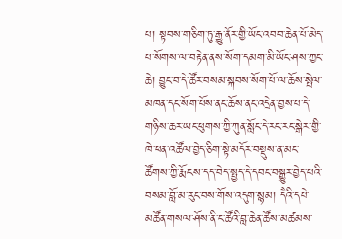པ། སྟབས་གཅིག་ཏུ་རྒྱུ་ནོར་གྱི་ཡོང་འབབ་ཆེན་པོ་མེད་པ་སོགས་ལ་བརྟེན་ནས་སོག་དམག་མི་ཡོང་ཤས་ཀྱང་ཆེ། བྱུང་བ་དེ་ཚོར་བསམ་སྐབས་སོག་པོ་ལ་ཆོས་སྤེལ་མཁན་དང་སོག་པོས་ནང་ཆོས་ནང་འདྲེན་བྱས་པ་དེ་གཉིས་ཆར་ཡང་ཕུགས་ཀྱི་ཀུན་སློང་དེ་རང་རང་སྒེར་གྱི་ཁེ་ཕན་འཚོལ་བྱེད་ཅིག་སྟེ་མདོར་བསྡུས་ན་མང་ཚོགས་ཀྱི་རྨོངས་དད་བེད་སྤྱད་དེ་དབང་བསྒྱུར་བྱེད་པའི་བསམ་བློ་མ་རུང་བས་གོས་འདུག་སྙམ། དཻའི་དཔེ་མཚོན་གསལ་ཤོས་ནི་ང་ཚོའི་བླ་ཆེན་ཚོས་མཚམས་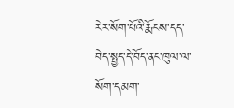རེར་སོག་པོའི་རྨོངས་དད་བེད་སྤྱད་དེ་བོད་ནང་ཁུལ་ལ་སོག་དམག་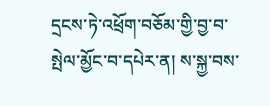དྲངས་ཏེ་འཕྲོག་བཅོམ་གྱི་བྱ་བ་སྤེལ་མྱོང་བ་དཔེར་ན། ས་སྐྱ་བས་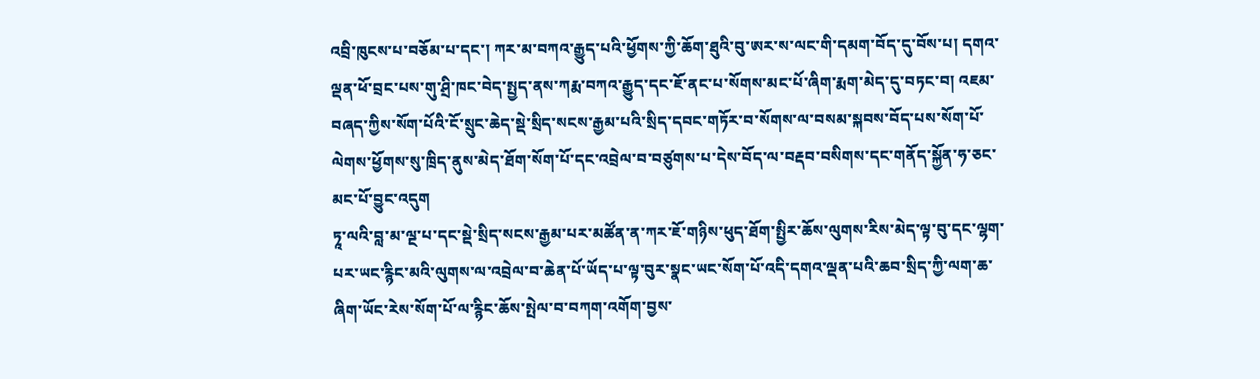འབྲི་ཁུངས་པ་བཅོམ་པ་དང་། ཀར་མ་བཀའ་རྒྱུད་པའི་ཕྱོགས་ཀྱི་ཆོག་ཐུའི་བུ་ཨར་ས་ལང་གི་དམག་བོད་དུ་བོས་པ། དགའ་ལྡན་ཕོ་བྲང་པས་གུ་ཤྲི་ཁང་བེད་སྤྱད་ནས་ཀརྨ་བཀའ་རྒྱུད་དང་ཇོ་ནང་པ་སོགས་མང་པོ་ཞིག་རྨག་མེད་དུ་བཏང་བ། འཇམ་བཞད་ཀྱིས་སོག་པོའི་ངོ་སྲུང་ཆེད་སྡེ་སྲིད་སངས་རྒྱམ་པའི་སྲིད་དབང་གཏོར་བ་སོགས་ལ་བསམ་སྐབས་བོད་པས་སོག་པོ་ལེགས་ཕྱོགས་སུ་ཁྲིད་ནུས་མེད་ཐོག་སོག་པོ་དང་འབྲེལ་བ་བཙུགས་པ་དེས་བོད་ལ་བརྡབ་བསིགས་དང་གནོད་སྐྱོན་ཧ་ཅང་མང་པོ་བྱུང་འདུག
ཏཱ་ལའི་བླ་མ་ལྔ་པ་དང་སྡེ་སྲིད་སངས་རྒྱམ་པར་མཚོན་ན་ཀར་ཇོ་གཉིས་ཕུད་ཐོག་སྤྱིར་ཆོས་ལུགས་རིས་མེད་ལྟ་བུ་དང་ལྷག་པར་ཡང་རྙིང་མའི་ལུགས་ལ་འབྲེལ་བ་ཆེན་པོ་ཡོད་པ་ལྟ་བུར་སྣང་ཡང་སོག་པོ་འདི་དགའ་ལྡན་པའི་ཆབ་སྲིད་ཀྱི་ལག་ཆ་ཞིག་ཡོང་རེས་སོག་པོ་ལ་རྙིང་ཆོས་སྤེལ་བ་བཀག་འགོག་བྱས་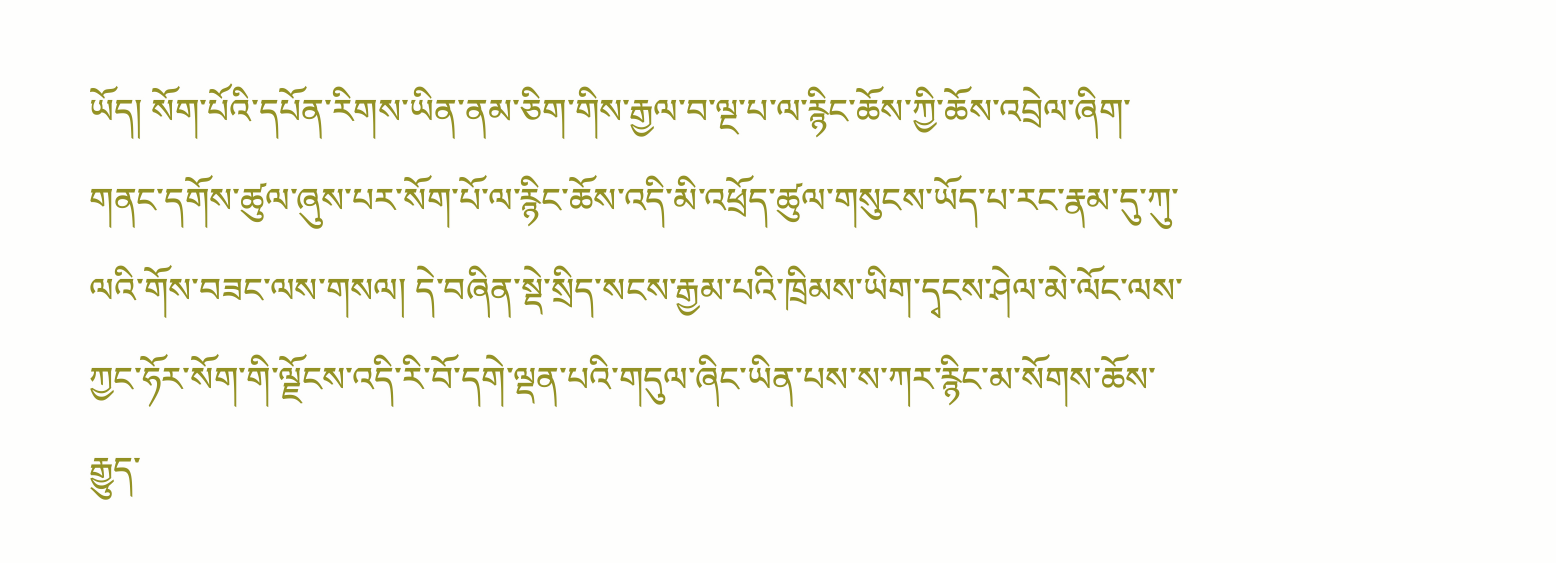ཡོད། སོག་པོའི་དཔོན་རིགས་ཡིན་ནམ་ཅིག་གིས་རྒྱལ་བ་ལྔ་པ་ལ་རྙིང་ཆོས་ཀྱི་ཆོས་འབྲེལ་ཞིག་གནང་དགོས་ཚུལ་ཞུས་པར་སོག་པོ་ལ་རྙིང་ཆོས་འདི་མི་འཕྲོད་ཚུལ་གསུངས་ཡོད་པ་རང་རྣམ་དུ་ཀུ་ལའི་གོས་བཟང་ལས་གསལ། དེ་བཞིན་སྡེ་སྲིད་སངས་རྒྱམ་པའི་ཁྲིམས་ཡིག་དྭངས་ཤེལ་མེ་ལོང་ལས་ཀྱང་ཧོར་སོག་གི་ལྗོངས་འདི་རི་བོ་དགེ་ལྡན་པའི་གདུལ་ཞིང་ཡིན་པས་ས་ཀར་རྙིང་མ་སོགས་ཆོས་རྒྱུད་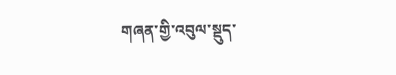གཞན་གྱི་འབུལ་སྡུད་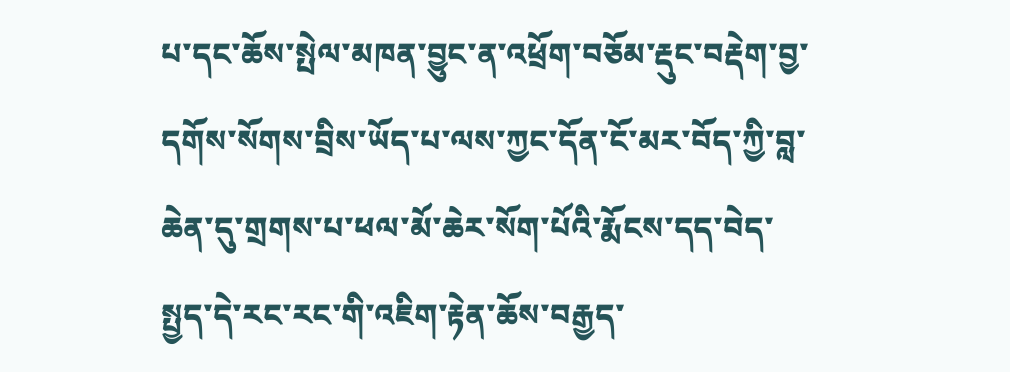པ་དང་ཆོས་སྤེལ་མཁན་བྱུང་ན་འཕྲོག་བཅོམ་རྡུང་བརྡེག་བྱ་དགོས་སོགས་བྲིས་ཡོད་པ་ལས་ཀྱང་དོན་ངོ་མར་བོད་ཀྱི་བླ་ཆེན་དུ་གྲགས་པ་ཕལ་མོ་ཆེར་སོག་པོའི་རྨོངས་དད་བེད་སྤྱད་དེ་རང་རང་གི་འཇིག་རྟེན་ཆོས་བརྒྱད་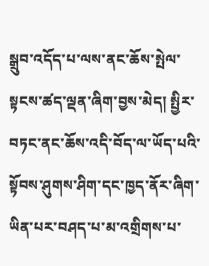སྒྲུབ་འདོད་པ་ལས་ནང་ཆོས་སྤེལ་སྟངས་ཚད་ལྡན་ཞིག་བྱས་མེད། སྤྱིར་བཏང་ནང་ཆོས་འདི་བོད་ལ་ཡོད་པའི་སྟོབས་ཤུགས་ཤིག་དང་ཁྱད་ནོར་ཞིག་ཡིན་པར་བཤད་པ་མ་འགྲིགས་པ་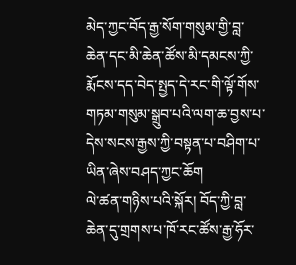མེད་ཀྱང་བོད་རྒྱ་སོག་གསུམ་གྱི་བླ་ཆེན་དང་མི་ཆེན་ཚོས་མི་དམངས་ཀྱི་རྨོངས་དད་བེད་སྤྱད་དེ་རང་གི་ལྟོ་གོས་གཏམ་གསུམ་སྒྲུབ་པའི་ལག་ཆ་བྱས་པ་དེས་སངས་རྒྱས་ཀྱི་བསྟན་པ་བཤིག་པ་ཡིན་ཞེས་བཤད་ཀྱང་ཆོག
ལེ་ཚན་གཉིས་པའི་སྐོར། བོད་ཀྱི་བླ་ཆེན་དུ་གྲགས་པ་ཁོ་རང་ཚོས་རྒྱ་ཧོར་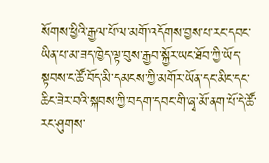སོགས་ཕྱིའི་རྒྱལ་པོ་ལ་མགོ་འདོགས་བྱས་པ་རང་དབང་ཡིན་པ་མ་ཟད་ཁྱེད་ལྟ་བུས་རྒྱབ་སྐྱོར་ཡང་ཐོབ་ཀྱི་ཡོད་སྟབས་ང་ཚོ་བོད་མི་དམངས་ཀྱི་མགོར་ཡོན་དང་མིང་དང་ཆིང་ཟེར་བའི་སྐབས་ཀྱི་བདག་དབང་གི་ཞྭ་མོ་ནག་པོ་དེ་ཚོ་རང་ཤུགས་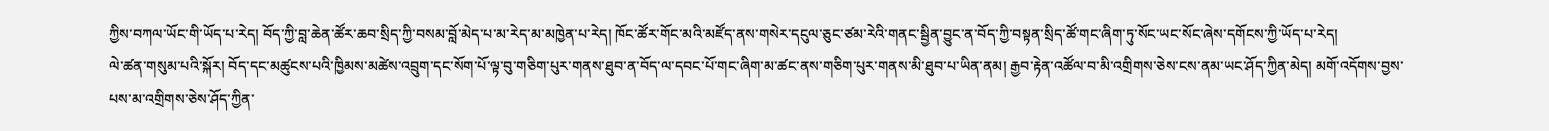ཀྱིས་བཀལ་ཡོང་གི་ཡོད་པ་རེད། བོད་ཀྱི་བླ་ཆེན་ཚོར་ཆབ་སྲིད་ཀྱི་བསམ་བློ་མེད་པ་མ་རེད་མ་མཁྱེན་པ་རེད། ཁོང་ཚོར་གོང་མའི་མཛོད་ནས་གསེར་དངུལ་ཅུང་ཙམ་རེའི་གནང་སྦྱིན་བྱུང་ན་བོད་ཀྱི་བསྟན་སྲིད་ཚོ་གང་ཞིག་ཏུ་སོང་ཡང་སོང་ཞེས་དགོངས་ཀྱི་ཡོད་པ་རེད།
ལེ་ཚན་གསུམ་པའི་སྐོར། བོད་དང་མཚུངས་པའི་ཁྱིམས་མཚེས་འབྲུག་དང་སོག་པོ་ལྟ་བུ་གཅིག་པུར་གནས་ཐུབ་ན་བོད་ལ་དབང་པོ་གང་ཞིག་མ་ཚང་ནས་གཅིག་པུར་གནས་མི་ཐུབ་པ་ཡིན་ནམ། རྒྱབ་རྟེན་འཚོལ་བ་མི་འགྲིགས་ཅེས་ངས་ནམ་ཡང་ཤོད་ཀྱིན་མེད། མགོ་འདོགས་བྱས་པས་མ་འགྲིགས་ཅེས་ཤོད་ཀྱིན་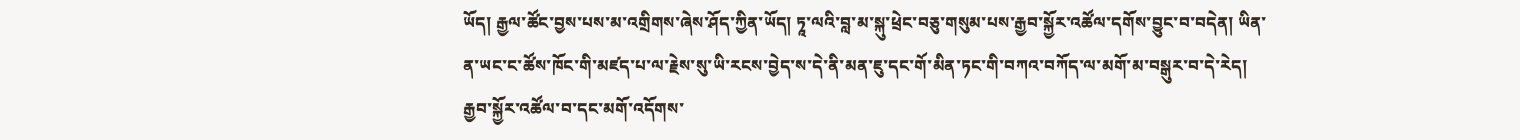ཡོད། རྒྱལ་ཚོང་བྱས་པས་མ་འགྲིགས་ཞེས་ཤོད་ཀྱིན་ཡོད། ཏཱ་ལའི་བླ་མ་སྐུ་ཕྲེང་བཅུ་གསུམ་པས་རྒྱབ་སྐྱོར་འཚོལ་དགོས་བྱུང་བ་བདེན། ཡིན་ན་ཡང་ང་ཚོས་ཁོང་གི་མཛད་པ་ལ་རྗེས་སུ་ཡི་རངས་བྱེད་ས་དེ་ནི་མན་ཇུ་དང་གོ་མིན་ཏང་གི་བཀའ་བཀོད་ལ་མགོ་མ་བསྒུར་བ་དེ་རེད། རྒྱབ་སྐྱོར་འཚོལ་བ་དང་མགོ་འདོགས་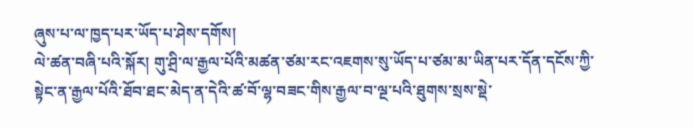ཞུས་པ་ལ་ཁྱད་པར་ཡོད་པ་ཤེས་དགོས།
ལེ་ཚན་བཞི་པའི་སྐོར། གུ་ཤྲི་ལ་རྒྱལ་པོའི་མཚན་ཙམ་རང་འཇགས་སུ་ཡོད་པ་ཙམ་མ་ཡིན་པར་དོན་དངོས་ཀྱི་སྟེང་ན་རྒྱལ་པོའི་ཐོབ་ཐང་མེད་ན་དེའི་ཚ་བོ་ལྷ་བཟང་གིས་རྒྱལ་བ་ལྔ་པའི་ཐུགས་སྲས་སྡེ་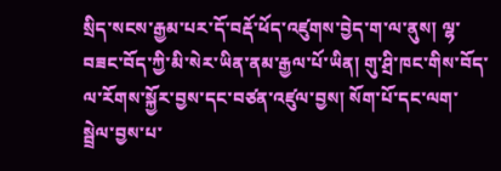སྲིད་སངས་རྒྱམ་པར་དོ་བརྡོ་ཕོད་འཛུགས་བྱེད་ག་ལ་ནུས། ལྷ་བཟང་བོད་ཀྱི་མི་སེར་ཡིན་ནམ་རྒྱལ་པོ་ཡིན། གུ་ཤྲི་ཁང་གིས་བོད་ལ་རོགས་སྐྱོར་བྱས་དང་བཙན་འཛུལ་བྱས། སོག་པོ་དང་ལག་སྦྲེལ་བྱས་པ་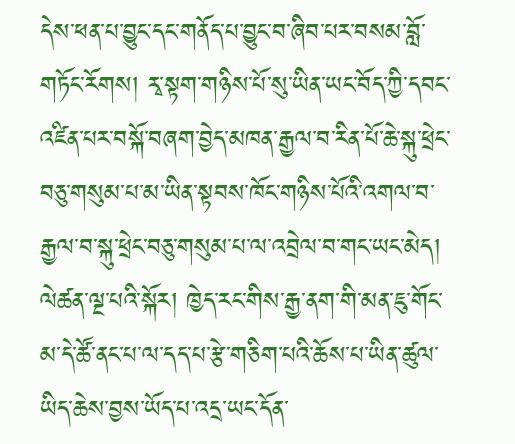དེས་ཕན་པ་བྱུང་དང་གནོད་པ་བྱུང་བ་ཞིབ་པར་བསམ་བློ་གཏོང་རོགས། རྭ་སྟག་གཉིས་པོ་སུ་ཡིན་ཡང་བོད་ཀྱི་དབང་འཛིན་པར་བསྐོ་བཞག་བྱེད་མཁན་རྒྱལ་བ་རིན་པོ་ཆེ་སྐུ་ཕྲེང་བཅུ་གསུམ་པ་མ་ཡིན་སྟབས་ཁོང་གཉིས་པོའི་འགལ་བ་རྒྱལ་བ་སྐུ་ཕྲེང་བཅུ་གསུམ་པ་ལ་འབྲེལ་བ་གང་ཡང་མེད།
ལེཚན་ལྔ་པའི་སྐོར། ཁྱེད་རང་གིས་རྒྱ་ནག་གི་མན་ཇུ་གོང་མ་དེ་ཚོ་ནང་པ་ལ་དད་པ་རྩེ་གཅིག་པའི་ཆོས་པ་ཡིན་ཚུལ་ཡིད་ཆེས་བྱས་ཡོད་པ་འདྲ་ཡང་དོན་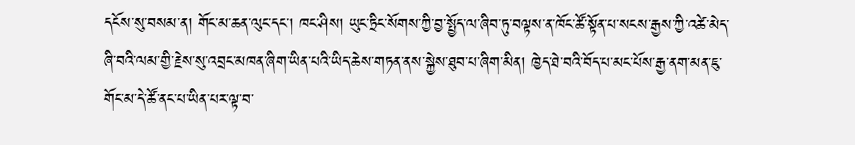དངོས་སུ་བསམ་ན། གོང་མ་ཆན་ལུང་དང་། ཁང་ཤིས། ཡུང་ཏྲིང་སོགས་ཀྱི་བྱ་སྤྱོད་ལ་ཞིབ་ཏུ་བལྟས་ན་ཁོང་ཚོ་སྟོན་པ་སངས་རྒྱས་ཀྱི་འཚེ་མེད་ཞི་བའི་ལམ་གྱི་རྗེས་སུ་འབྲང་མཁན་ཞིག་ཡིན་པའི་ཡིད་ཆེས་གཏན་ནས་སྐྱེས་ཐུབ་པ་ཞིག་མིན། ཁྱེད་ཐེ་བའི་བོད་པ་མང་པོས་རྒྱ་ནག་མན་ཇུ་གོང་མ་དེ་ཚོ་ནང་པ་ཡིན་པར་ལྟ་བ་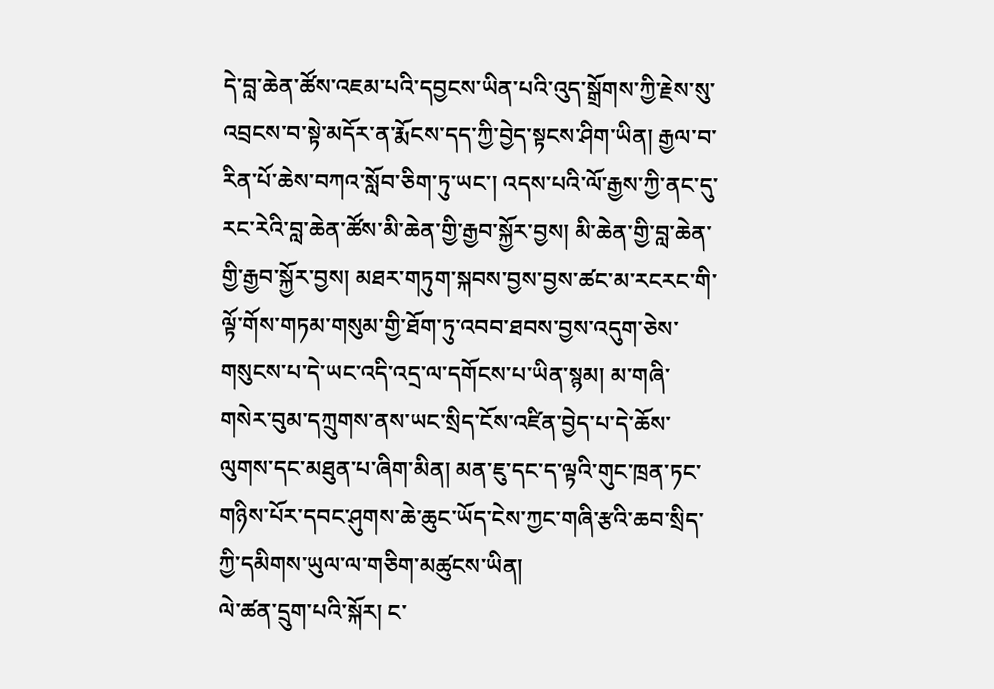དེ་བླ་ཆེན་ཚོས་འཇམ་པའི་དབྱངས་ཡིན་པའི་འུད་སྒྲོགས་ཀྱི་རྗེས་སུ་འབྲངས་བ་སྟེ་མདོར་ན་རྨོངས་དད་ཀྱི་བྱེད་སྟངས་ཤིག་ཡིན། རྒྱལ་བ་རིན་པོ་ཆེས་བཀའ་སློབ་ཅིག་ཏུ་ཡང་། འདས་པའི་ལོ་རྒྱས་ཀྱི་ནང་དུ་རང་རེའི་བླ་ཆེན་ཚོས་མི་ཆེན་གྱི་རྒྱབ་སྐྱོར་བྱས། མི་ཆེན་གྱི་བླ་ཆེན་གྱི་རྒྱབ་སྐྱོར་བྱས། མཐར་གཏུག་སྐབས་བྱས་བྱས་ཚང་མ་རངརང་གི་ལྟོ་གོས་གཏམ་གསུམ་གྱི་ཐོག་ཏུ་འབབ་ཐབས་བྱས་འདུག་ཅེས་གསུངས་པ་དེ་ཡང་འདི་འདྲ་ལ་དགོངས་པ་ཡིན་སྙམ། མ་གཞི་གསེར་བུམ་དཀྲུགས་ནས་ཡང་སྲིད་ངོས་འཛིན་བྱེད་པ་དེ་ཆོས་ལུགས་དང་མཐུན་པ་ཞིག་མིན། མན་ཇུ་དང་ད་ལྟའི་གུང་ཁྲན་ཏང་གཉིས་པོར་དབང་ཤུགས་ཆེ་ཆུང་ཡོད་ངེས་ཀྱང་གཞི་རྩའི་ཆབ་སྲིད་ཀྱི་དམིགས་ཡུལ་ལ་གཅིག་མཚུངས་ཡིན།
ལེ་ཚན་དྲུག་པའི་སྐོར། ང་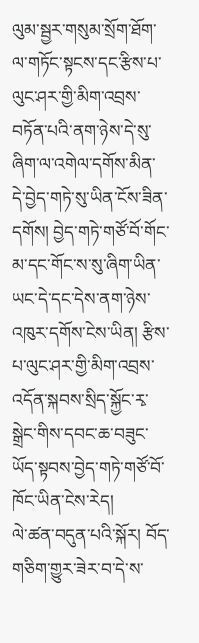ལུམ་སྦྱར་གསུམ་སྲོག་ཐོག་ལ་གཏོང་སྟངས་དང་རྩིས་པ་ལུང་ཤར་གྱི་མིག་འབྲས་བཏོན་པའི་ནག་ཉེས་དེ་སུ་ཞིག་ལ་འགེལ་དགོས་མིན་དེ་བྱེད་གཏེ་སུ་ཡིན་ངོས་ཟིན་དགོས། བྱེད་གཏེ་གཙོ་བོ་གོང་མ་དང་གོང་ས་སུ་ཞིག་ཡིན་ཡང་དེ་དང་དེས་ནག་ཉེས་འཁུར་དགོས་ངེས་ཡིན། རྩིས་པ་ལུང་ཤར་གྱི་མིག་འབྲས་འདོན་སྐབས་སྲིད་སྐྱོང་རྭ་སྒྲེང་གིས་དབང་ཆ་བཟུང་ཡོད་སྟབས་བྱེད་གཏེ་གཙོ་བོ་ཁོང་ཡིན་ངེས་རེད།
ལེ་ཚན་བདུན་པའི་སྐོར། བོད་གཅིག་གྱུར་ཟེར་བ་དེ་ས་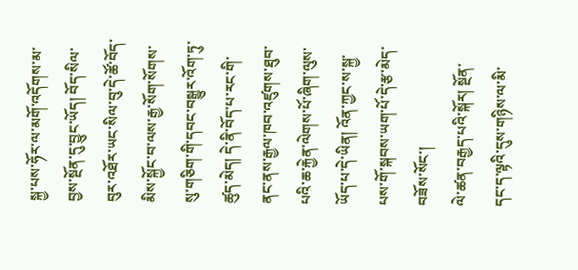སྐྱ་པས་ཧོར་ལ་མགོ་འདོགས་མ་བྱས་སྔོན་དུ་བྱུང་ཡོད། བོད་སིལ་བུར་འཐོར་ཡང་སིལ་བུ་དེ་ཚོ་བོད་མིས་སྐྱོང་བ་ལས་རྒྱ་སོག་སོགས་སུ་གཅིག་གི་དབང་བསྒྱུར་འོག་ཏུ་ཚུད་མེད། དེ་ནི་བོད་པ་རང་གི་ནང་ནས་རྒྱལ་ཁབ་འཛུགས་ཐུབ་པའི་ཆ་རྐྱེན་ལེགས་པོ་ཞིག་ལུས་ཡོད་པ་དེ་ཡིན། འོན་ཀྱང་ས་སྐྱ་པས་གོ་སྐབས་ཡག་པོ་དེ་རྩ་མེད་བཟོས་སོང་།
ལེ་ཚན་བརྒྱད་པའི་སྐོར། སྔོན་དང་ད་ལྟའི་དུས་གཉིས་ལ་མི་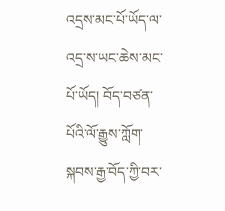འདྲས་མང་པོ་ཡོད་ལ་འདྲ་ས་ཡང་ཆེས་མང་པོ་ཡོད། བོད་བཙན་པོའི་ལོ་རྒྱུས་ཀློག་སྐབས་རྒྱ་བོད་ཀྱི་བར་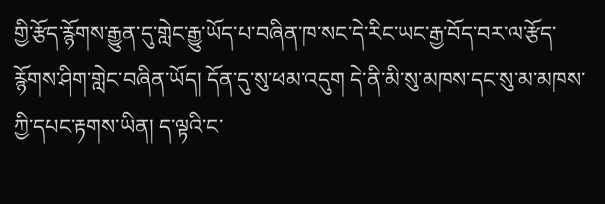གྱི་རྩོད་རྙོགས་རྒྱུན་དུ་གླེང་རྒྱུ་ཡོད་པ་བཞིན་ཁ་སང་དེ་རིང་ཡང་རྒྱ་བོད་བར་ལ་རྩོད་རྙོགས་ཤིག་གླེང་བཞིན་ཡོད། དོན་དུ་སུ་ཕམ་འདུག དེ་ནི་མི་སུ་མཁས་དང་སུ་མ་མཁས་ཀྱི་དཔང་རྟགས་ཡིན། ད་ལྟའི་ང་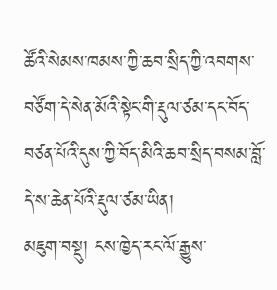ཚོའི་སེམས་ཁམས་ཀྱི་ཆབ་སྲིད་ཀྱི་འབགས་བཙོག་དེ་སེན་མོའི་སྟེང་གི་རྡུལ་ཙམ་དང་བོད་བཙན་པོའི་དུས་ཀྱི་བོད་མིའི་ཆབ་སྲིད་བསམ་བློ་དེ་ས་ཆེན་པོའི་རྡུལ་ཙམ་ཡིན།
མཇུག་བསྡུ། ངས་ཁྱེད་རང་ལོ་རྒྱུས་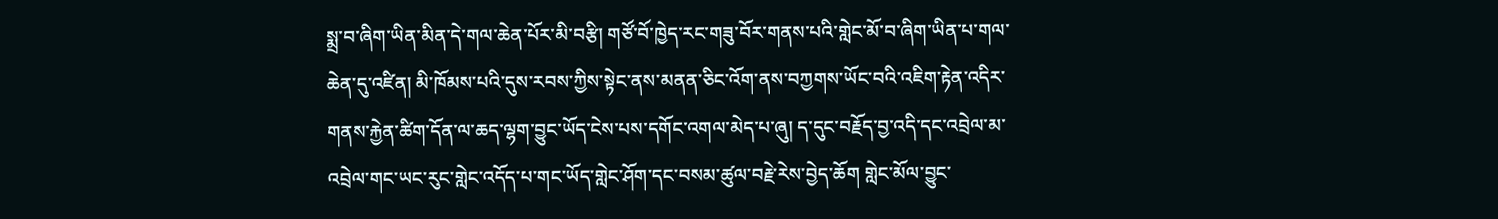སྨྲ་བ་ཞིག་ཡིན་མིན་དེ་གལ་ཆེན་པོར་མི་བརྩི། གཙོ་བོ་ཁྱེད་རང་གཟུ་བོར་གནས་པའི་གླེང་མོ་བ་ཞིག་ཡིན་པ་གལ་ཆེན་དུ་འཛིན། མི་ཁོམས་པའི་དུས་རབས་ཀྱིས་སྟེང་ནས་མནན་ཅིང་འོག་ནས་བཀྱགས་ཡོང་བའི་འཇིག་རྟེན་འདིར་གནས་རྐྱེན་ཚིག་དོན་ལ་ཆད་ལྷག་བྱུང་ཡོད་ངེས་པས་དགོང་འགལ་མེད་པ་ཞུ། ད་དུང་བརྗོད་བྱ་འདི་དང་འབྲེལ་མ་འབྲེལ་གང་ཡང་རུང་གླེང་འདོད་པ་གང་ཡོད་གླེང་ཤོག་དང་བསམ་ཚུལ་བརྗེ་རེས་བྱེད་ཆོག གླེང་མོལ་བྱུང་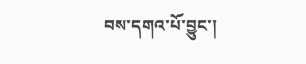བས་དགའ་པོ་བྱུང་།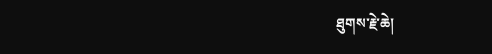ཐུགས་རྗེ་ཆེ།